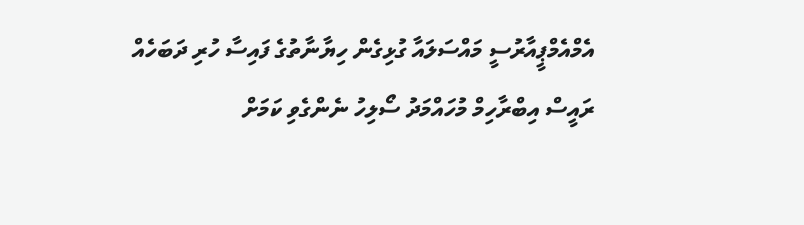އެމްއެމްޕީއާރުސީ މައްސަލައާ ގުޅިގެން ހިޔާނާތުގެ ފައިސާ ހުރި ދަބަހެއް ރައީސް އިބްރާހިމް މުހައްމަދު ސޯލިހު ނެންގެވި ކަމަށް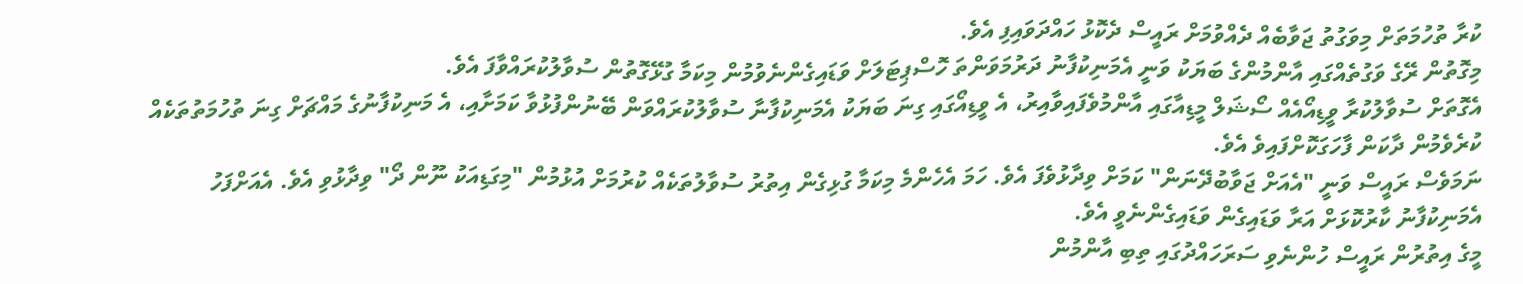ކުރާ ތުހުމަތަށް މިވަގުތު ޖަވާބެއް ދެއްވުމަށް ރައީސް ދެކޮޅު ހައްދަވައިފި އެވެ.
މިގޮތުން ރޭގެ ވަގުތެއްގައި އާންމުންގެ ބަޔަކު ވަނީ އެމަނިކުފާނު ދަރުމަވަންތަ ހޮސްޕިޓަލަށް ވަޑައިގެންނެވުމުން މިކަމާ ގުޅޭގޮތުން ސުވާލުކުރައްވާފަ އެވެ.
އެގޮތަށް ސުވާލުކުރާ ވީޑިއޯއެއް ސޯޝަލް މީޑިއާގައި އާންމުވެފައިވާއިރު، އެ ވީޑިއޯގައި ގިނަ ބަޔަކު އެމަނިކުފާނާ ސުވާލުކުރައްވަން ބޭނުންފުޅުވާ ކަމަށާއި، އެ މަނިކުފާނުގެ މައްޗަށް ގިނަ ތުހުމަތުތަކެއް ކުރެވެމުން ދާކަން ފާހަގަކޮށްފައިވެ އެވެ.
ނަމަވެސް ރައީސް ވަނީ "އެއަށް ޖަވާބުދޭނަން" ކަމަށް ވިދާޅުވެފަ އެވެ. ހަމަ އެހެންމެ މިކަމާ ގުޅިގެން އިތުރު ސުވާލުތަކެއް ކުރުމަށް އުޅުމުން "މިގަޑިއަކު ނޫން ދޯ" ވިދާޅުވި އެވެ. އެއަށްފަހު އެމަނިކުފާނު ކާރުކޮޅަށް އަރާ ވަޑައިގެން ވަޑައިގެންނެވީ އެވެ.
މީގެ އިތުރުން ރައީސް ހުންނެވި ސަރަހައްދުގައި ތިބި އާންމުން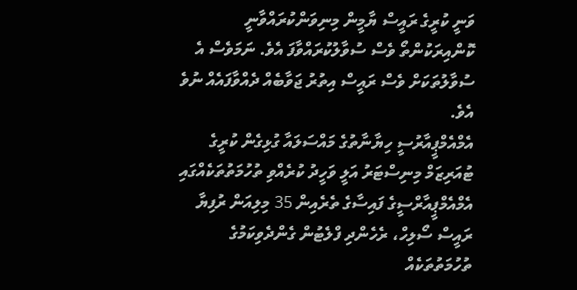ވަނީ ކުރީގެ ރައީސް ޔާމީން މިނިވަންކުރައްވާނީ ކޮންއިރަކުންތޯ ވެސް ސުވާލުކުރައްވާފަ އެވެ. ނަމަވެސް އެ ސުވާލުތަކަށް ވެސް ރައީސް އިތުރު ޖަވާބެއް ދެއްވާފައެއް ނުވެ އެވެ.
އެމްއެމްޕީއާރުސީ ހިޔާނާތުގެ މައްސަލައާ ގުޅިގެން ކުރީގެ ޓުއަރިޒަމް މިނިސްޓަރު އަލީ ވަހީދު ކުރެއްވި ތުހުމަތުތަކެއްގައި އެމްއެމްޕީއާރްސީގެ ފައިސާގެ ތެރެއިން 35 މިލިއަން ރުފިޔާ ރައީސް ސޯލިހް، ރެހެންދި ފްލެޓުން ގެންދެވިކަމުގެ ތުހުމަތުތަކެއް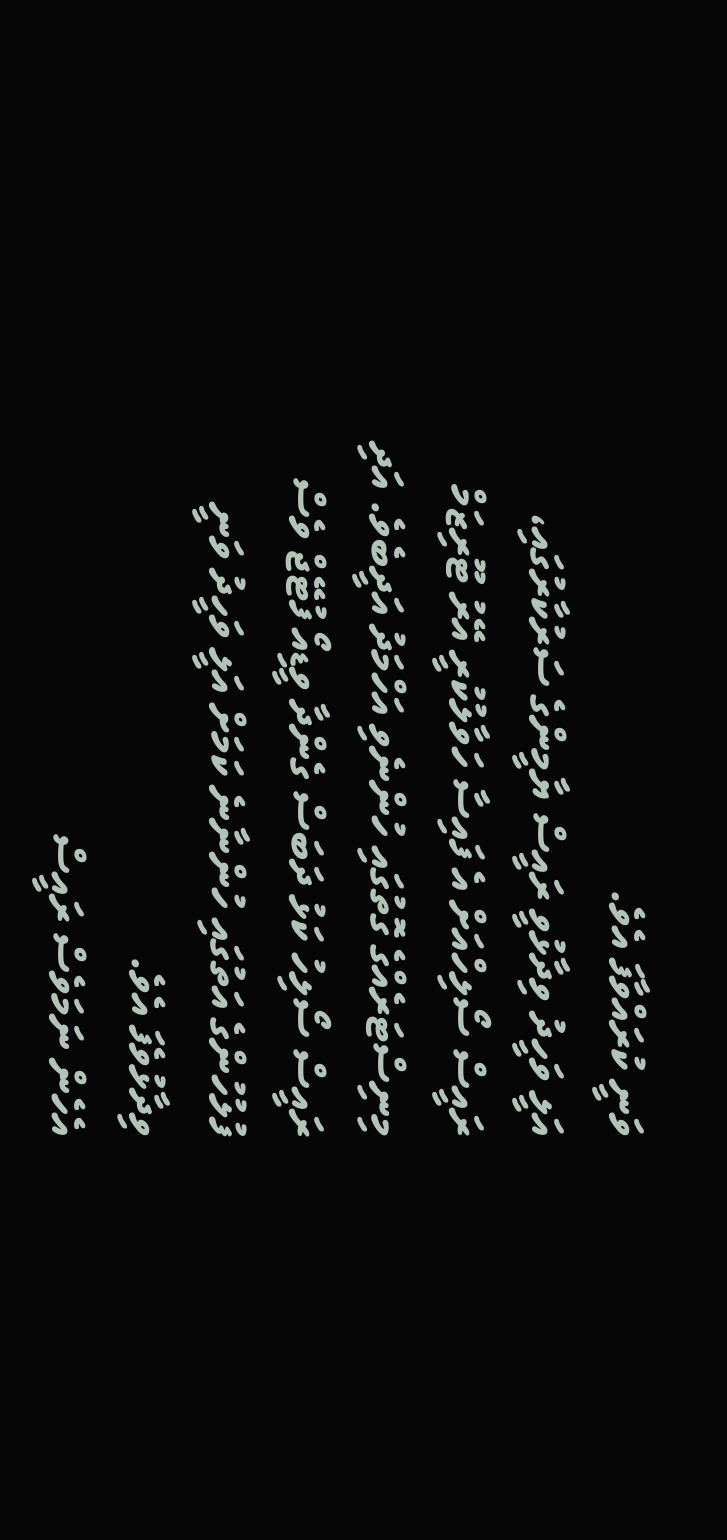ވަނީ ކުރައްވާފަ އެވެ.
އަލީ ވަހީދު ވިދާޅުވީ ރައީސް ޔާމީންގެ ސަރުކާރުގައި، ރައީސް ސޯލިހްއަށް އެ ފައިސާ ހަވާލުކުރީ އޭރު ޓޫރިޒަމް މިނިސްޓަރެއްގެ ގޮތުގައި ހުންނެވި އަހްމަދު އަދީބެވެ. އަދި ރައީސް ސޯލިހު ކަޅު ދަބަސް ގެންދާ ވީޑިއޯ ފުޓޭޖް ވެސް ފުލުހުންގެ އަތުގައި ހުންނާނެ ކަމަށް އަލީ ވަހީދު ވަނީ ވިދާޅުވެފަ އެވެ.
އެހެން ނަމަވެސް ރައީސް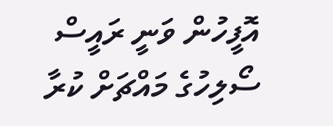އޮފީހުން ވަނީ ރައީސް ސޯލިހުގެ މައްޗަށް ކުރާ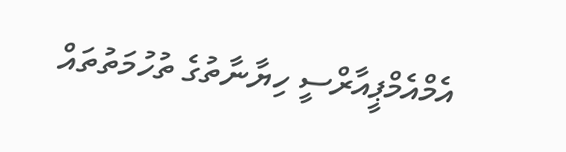އެމްއެމްޕީއާރްސީ ހިޔާނާތުގެ ތުހުމަތުތައް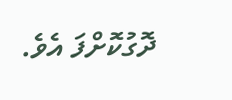ދޮގުކޮށްފަ އެވެ.